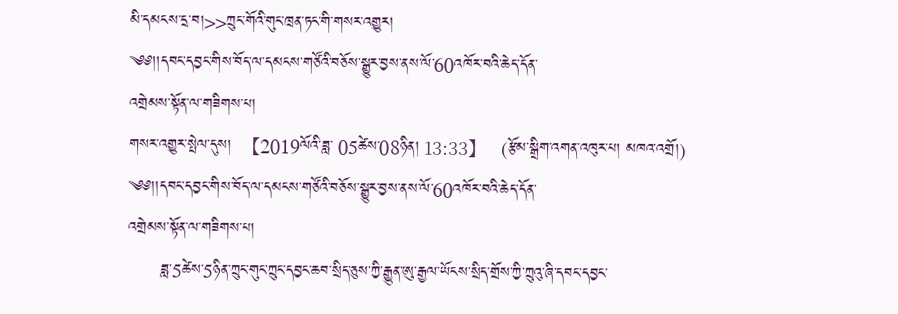མི་དམངས་དྲ་བ།>>ཀྲུང་གོའི་གུང་ཁྲན་ཏང་གི་གསར་འགྱུར།
༄༅།།དབང་དབྱང་གིས་བོད་ལ་དམངས་གཙོའི་བཅོས་སྒྱུར་བྱས་ནས་ལོ་60འཁོར་བའི་ཆེད་དོན་
འགྲེམས་སྟོན་ལ་གཟིགས་པ།
གསར་འགྱུར་སྤེལ་དུས།  【2019ལོའི་ཟླ་ 05ཚེས་08ཉིན། 13:33】   (རྩོམ་སྒྲིག་འགན་འཁུར་པ། མཁའ་འགྲོ།)
༄༅།།དབང་དབྱང་གིས་བོད་ལ་དམངས་གཙོའི་བཅོས་སྒྱུར་བྱས་ནས་ལོ་60འཁོར་བའི་ཆེད་དོན་
འགྲེམས་སྟོན་ལ་གཟིགས་པ།
      ཟླ་5ཚེས་5ཉིན་ཀྲུང་གུང་ཀྲུང་དབྱང་ཆབ་སྲིད་ཅུས་ཀྱི་རྒྱུན་ཨུ་རྒྱལ་ཡོངས་སྲིད་གྲོས་ཀྱི་ཀྲུའུ་ཞི་དབང་དབྱང་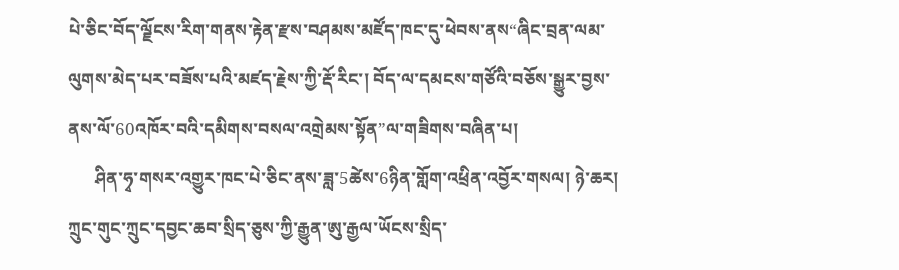པེ་ཅིང་བོད་ལྗོངས་རིག་གནས་རྟེན་རྫས་བཤམས་མཛོད་ཁང་དུ་ཕེབས་ནས“ཞིང་བྲན་ལམ་ལུགས་མེད་པར་བཟོས་པའི་མཛད་རྗེས་ཀྱི་རྡོ་རིང་། བོད་ལ་དམངས་གཙོའི་བཅོས་སྒྱུར་བྱས་ནས་ལོ་60འཁོར་བའི་དམིགས་བསལ་འགྲེམས་སྟོན”ལ་གཟིགས་བཞིན་པ།
      ཤིན་ཧྭ་གསར་འགྱུར་ཁང་པེ་ཅིང་ནས་ཟླ་5ཚེས་6ཉིན་གློག་འཕྲིན་འབྱོར་གསལ། ཉེ་ཆར། ཀྲུང་གུང་ཀྲུང་དབྱང་ཆབ་སྲིད་ཅུས་ཀྱི་རྒྱུན་ཨུ་རྒྱལ་ཡོངས་སྲིད་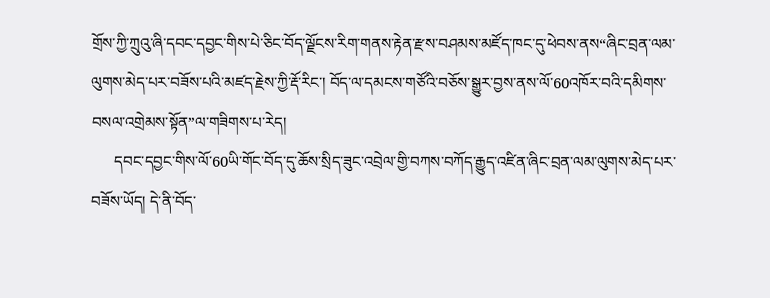གྲོས་ཀྱི་ཀྲུའུ་ཞི་དབང་དབྱང་གིས་པེ་ཅིང་བོད་ལྗོངས་རིག་གནས་རྟེན་རྫས་བཤམས་མཛོད་ཁང་དུ་ཕེབས་ནས“ཞིང་བྲན་ལམ་ལུགས་མེད་པར་བཟོས་པའི་མཛད་རྗེས་ཀྱི་རྡོ་རིང་། བོད་ལ་དམངས་གཙོའི་བཅོས་སྒྱུར་བྱས་ནས་ལོ་60འཁོར་བའི་དམིགས་བསལ་འགྲེམས་སྟོན”ལ་གཟིགས་པ་རེད།
      དབང་དབྱང་གིས་ལོ་60ཡི་གོང་བོད་དུ་ཆོས་སྲིད་ཟུང་འབྲེལ་གྱི་བཀས་བཀོད་རྒྱུད་འཛིན་ཞིང་བྲན་ལམ་ལུགས་མེད་པར་བཟོས་ཡོད། དེ་ནི་བོད་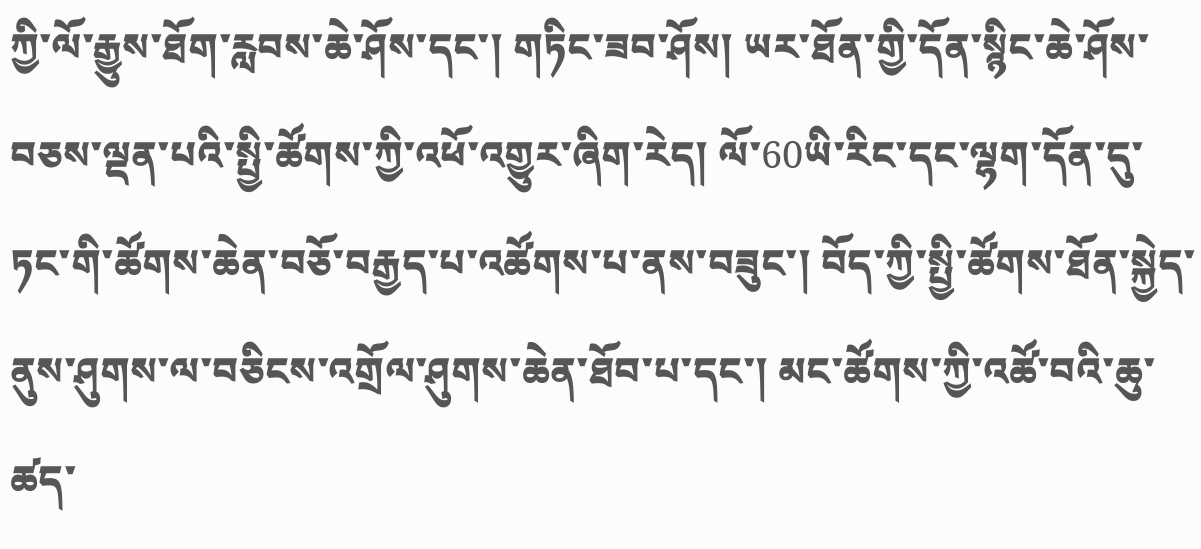ཀྱི་ལོ་རྒྱུས་ཐོག་རླབས་ཆེ་ཤོས་དང་། གཏིང་ཟབ་ཤོས། ཡར་ཐོན་གྱི་དོན་སྙིང་ཆེ་ཤོས་བཅས་ལྡན་པའི་སྤྱི་ཚོགས་ཀྱི་འཕོ་འགྱུར་ཞིག་རེད། ལོ་60ཡི་རིང་དང་ལྷག་དོན་དུ་ཏང་གི་ཚོགས་ཆེན་བཅོ་བརྒྱད་པ་འཚོགས་པ་ནས་བཟུང་། བོད་ཀྱི་སྤྱི་ཚོགས་ཐོན་སྐྱེད་ནུས་ཤུགས་ལ་བཅིངས་འགྲོལ་ཤུགས་ཆེན་ཐོབ་པ་དང་། མང་ཚོགས་ཀྱི་འཚོ་བའི་ཆུ་ཚད་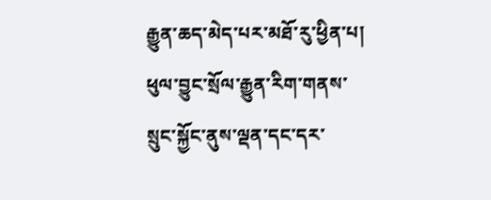རྒྱུན་ཆད་མེད་པར་མཐོ་རུ་ཕྱིན་པ། ཕུལ་བྱུང་སྲོལ་རྒྱུན་རིག་གནས་སྲུང་སྐྱོང་ནུས་ལྡན་དང་དར་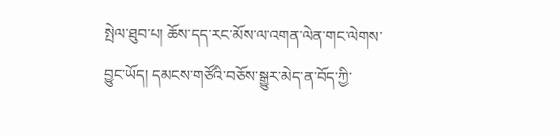སྤེལ་ཐུབ་པ། ཆོས་དད་རང་མོས་ལ་འགན་ལེན་གང་ལེགས་བྱུང་ཡོད། དམངས་གཙོའི་བཅོས་སྒྱུར་མེད་ན་བོད་ཀྱི་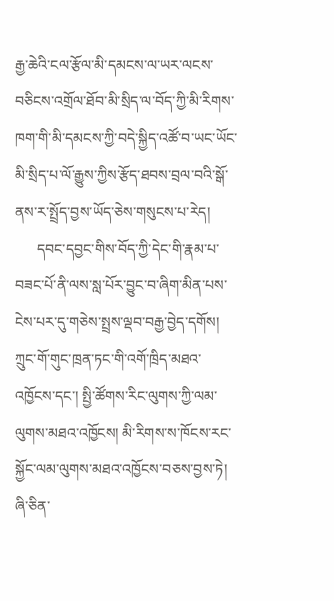རྒྱ་ཆེའི་ངལ་རྩོལ་མི་དམངས་ལ་ཡར་ལངས་བཅིངས་འགྲོལ་ཐོབ་མི་སྲིད་ལ་བོད་ཀྱི་མི་རིགས་ཁག་གི་མི་དམངས་ཀྱི་བདེ་སྐྱིད་འཚོ་བ་ཡང་ཡོང་མི་སྲིད་པ་ལོ་རྒྱུས་ཀྱིས་རྩོད་ཐབས་བྲལ་བའི་སྒོ་ནས་ར་སྤྲོད་བྱས་ཡོད་ཅེས་གསུངས་པ་རེད།
      དབང་དབྱང་གིས་བོད་ཀྱི་དེང་གི་རྣམ་པ་བཟང་པོ་ནི་ལས་སླ་པོར་བྱུང་བ་ཞིག་མིན་པས་ངེས་པར་དུ་གཅེས་སྤྲས་ལྡབ་བརྒྱ་བྱེད་དགོས། ཀྲུང་གོ་གུང་ཁྲན་ཏང་གི་འགོ་ཁྲིད་མཐའ་འཁྱོངས་དང་། སྤྱི་ཚོགས་རིང་ལུགས་ཀྱི་ལམ་ལུགས་མཐའ་འཁྱོངས། མི་རིགས་ས་ཁོངས་རང་སྐྱོང་ལམ་ལུགས་མཐའ་འཁྱོངས་བཅས་བྱས་ཏེ། ཞི་ཅིན་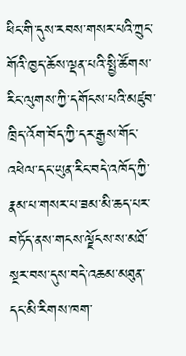ཕིང་གི་དུས་རབས་གསར་པའི་ཀྲུང་གོའི་ཁྱད་ཆོས་ལྡན་པའི་སྤྱི་ཚོགས་རིང་ལུགས་ཀྱི་དགོངས་པའི་མཛུབ་ཁྲིད་འོག་བོད་ཀྱི་དར་རྒྱས་གོང་འཕེལ་དང་ཡུན་རིང་བདེ་འཁོད་ཀྱི་རྣམ་པ་གསར་པ་ཟམ་མི་ཆད་པར་བཏོད་ནས་གངས་ལྗོངས་ས་མཐོ་སྔར་བས་དུས་བདེ་འཆམ་མཐུན་དང་མི་རིགས་ཁག་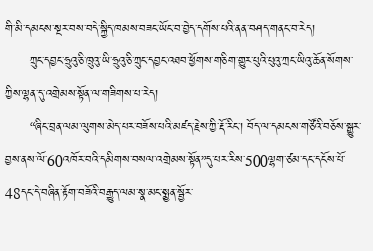གི་མི་དམངས་སྔར་བས་བདེ་སྐྱིད་ཁམས་བཟང་ཡོང་བ་བྱེད་དགོས་པའི་ནན་བཤད་གནང་བ་རེད།
      ཀྲུང་དབྱང་ཧྲུའུ་ཅི་ཁྲུའུ་ཡི་ཧྲུའུ་ཅི་ཀྲུང་དབྱང་འཐབ་ཕྱོགས་གཅིག་གྱུར་པུའི་པུའུ་ཀྲང་ཡིའུ་ཆོན་སོགས་ཀྱིས་ལྷན་དུ་འགྲེམས་སྟོན་ལ་གཟིགས་པ་རེད།
      “ཞིང་བྲན་ལམ་ལུགས་མེད་པར་བཟོས་པའི་མཛད་རྗེས་ཀྱི་རྡོ་རིང་། བོད་ལ་དམངས་གཙོའི་བཅོས་སྒྱུར་བྱས་ནས་ལོ་60འཁོར་བའི་དམིགས་བསལ་འགྲེམས་སྟོན”དུ་པར་རིས་500ལྷག་ཙམ་དང་དངོས་པོ་48དང་དེ་བཞིན་རྟོག་བཟོའི་བརྒྱུད་ལམ་སྣ་མང་སྨྱན་སྦྱོར་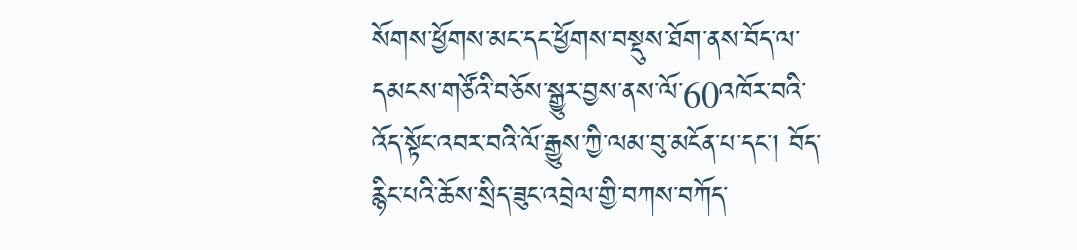སོགས་ཕྱོགས་མང་དང་ཕྱོགས་བསྡུས་ཐོག་ནས་བོད་ལ་དམངས་གཙོའི་བཅོས་སྒྱུར་བྱས་ནས་ལོ་60འཁོར་བའི་འོད་སྟོང་འབར་བའི་ལོ་རྒྱུས་ཀྱི་ལམ་བུ་མངོན་པ་དང་། བོད་རྙིང་པའི་ཆོས་སྲིད་ཟུང་འབྲེལ་གྱི་བཀས་བཀོད་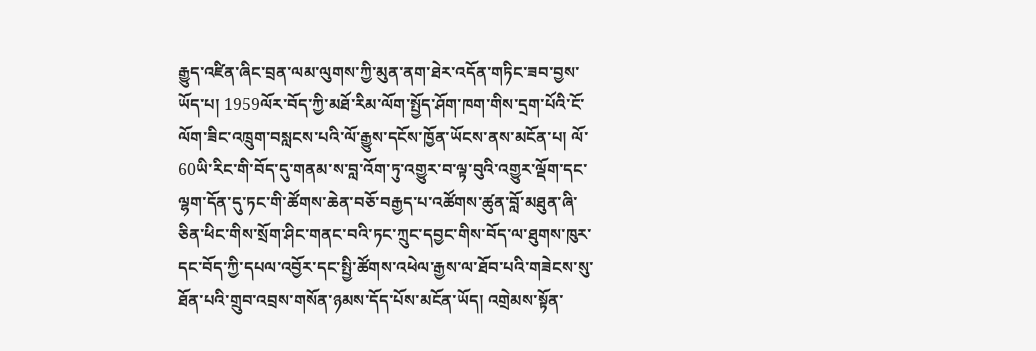རྒྱུད་འཛིན་ཞིང་བྲན་ལམ་ལུགས་ཀྱི་མུན་ནག་ཐེར་འདོན་གཏིང་ཟབ་བྱས་ཡོད་པ། 1959ལོར་བོད་ཀྱི་མཐོ་རིམ་ལོག་སྤྱོད་ཤོག་ཁག་གིས་དྲག་པོའི་ངོ་ལོག་ཟིང་འཁྲུག་བསླངས་པའི་ལོ་རྒྱུས་དངོས་ཁྱོན་ཡོངས་ནས་མངོན་པ། ལོ་60ཡི་རིང་གི་བོད་དུ་གནམ་ས་བླ་འོག་ཏུ་འགྱུར་བ་ལྟ་བུའི་འགྱུར་ལྡོག་དང་ལྷག་དོན་དུ་ཏང་གི་ཚོགས་ཆེན་བཅོ་བརྒྱད་པ་འཚོགས་ཚུན་བློ་མཐུན་ཞི་ཅིན་ཕིང་གིས་སྲོག་ཤིང་གནང་བའི་ཏང་ཀྲུང་དབྱང་གིས་བོད་ལ་ཐུགས་ཁུར་དང་བོད་ཀྱི་དཔལ་འབྱོར་དང་སྤྱི་ཚོགས་འཕེལ་རྒྱས་ལ་ཐོབ་པའི་གཟེངས་སུ་ཐོན་པའི་གྲུབ་འབྲས་གསོན་ཉམས་དོད་པོས་མངོན་ཡོད། འགྲེམས་སྟོན་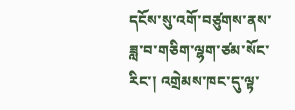དངོས་སུ་འགོ་བཙུགས་ནས་ཟླ་བ་གཅིག་ལྷག་ཙམ་སོང་རིང་། འགྲེམས་ཁང་དུ་ལྟ་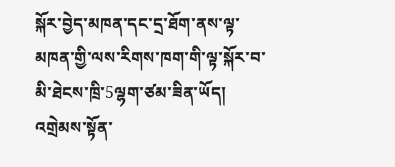སྐོར་བྱེད་མཁན་དང་དྲ་ཐོག་ནས་ལྟ་མཁན་གྱི་ལས་རིགས་ཁག་གི་ལྟ་སྐོར་བ་མི་ཐེངས་ཁྲི་5ལྷག་ཙམ་ཟིན་ཡོད། འགྲེམས་སྟོན་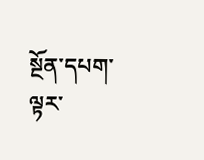སྔོན་དཔག་ལྟར་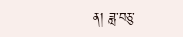ན། ཟླ་བཅུ་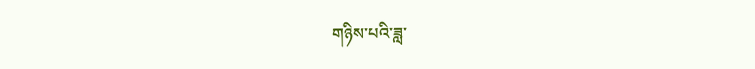གཉིས་པའི་ཟླ་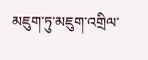མཇུག་ཏུ་མཇུག་འགྲིལ་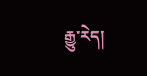རྒྱུ་རེད།